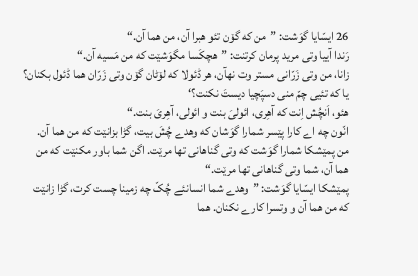26 ایسّایا گوَشت: ”من که گۆن تئو هبرا آن، من هما آن.“
رَندا آییا وتی مرید پرمان کرتنت: ”هچکَسا مگوَشێت که من مَسیه آن.“
زانا، من وتی زَرّانی مستر وت نهآن، هر ڈئولا که لۆٹان گۆن وتی زَرّان هما ڈئول بکنان؟ یا که تئیی چمّ منی دسپَچیا دیستَ نکنت؟‘
هئو، اَنچُش اِنت که آهِری، ائولیَ بنت و ائولی، آهِریَ بنت.“
انّون چه اے کارا پێسر شمارا گوَشان که وهدے چُشَ بیت، گڑا بزانێت که من هما آن.
من پمێشکا شمارا گوَشت که وتی گناهانی تها مرێت. اگن شما باور مکنێت که من هما آن، شما وتی گناهانی تها مرێت.“
پمێشکا ایسّایا گوَشت: ”وهدے شما انسانئے چُکّ چه زمینا چست کرت، گڑا زانێت که من هما آن و وتسرا کارے نکنان. هما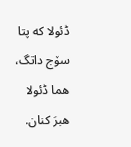ڈئولا که پتا سۆج داتگ، هما ڈئولا هبرَ کنان.